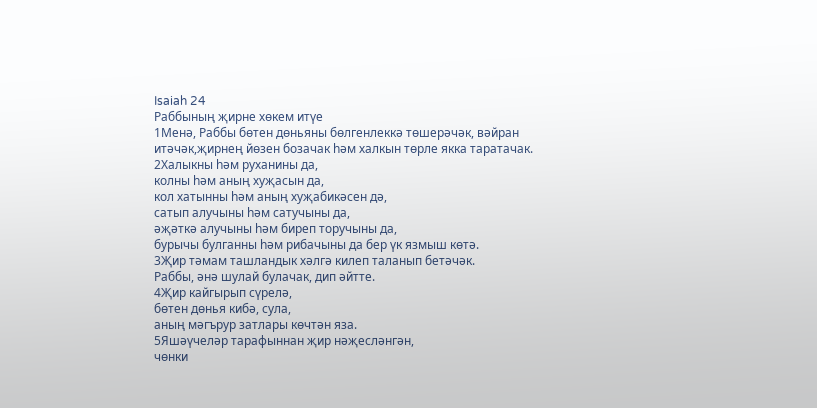Isaiah 24
Раббының җирне хөкем итүе
1Менә, Раббы бөтен дөньяны бөлгенлеккә төшерәчәк, вәйран итәчәк,җирнең йөзен бозачак һәм халкын төрле якка таратачак.
2Халыкны һәм руханины да,
колны һәм аның хуҗасын да,
кол хатынны һәм аның хуҗабикәсен дә,
сатып алучыны һәм сатучыны да,
әҗәткә алучыны һәм биреп торучыны да,
бурычы булганны һәм рибачыны да бер үк язмыш көтә.
3Җир тәмам ташландык хәлгә килеп таланып бетәчәк.
Раббы, әнә шулай булачак, дип әйтте.
4Җир кайгырып сүрелә,
бөтен дөнья кибә, сула,
аның мәгърур затлары көчтән яза.
5Яшәүчеләр тарафыннан җир нәҗесләнгән,
чөнки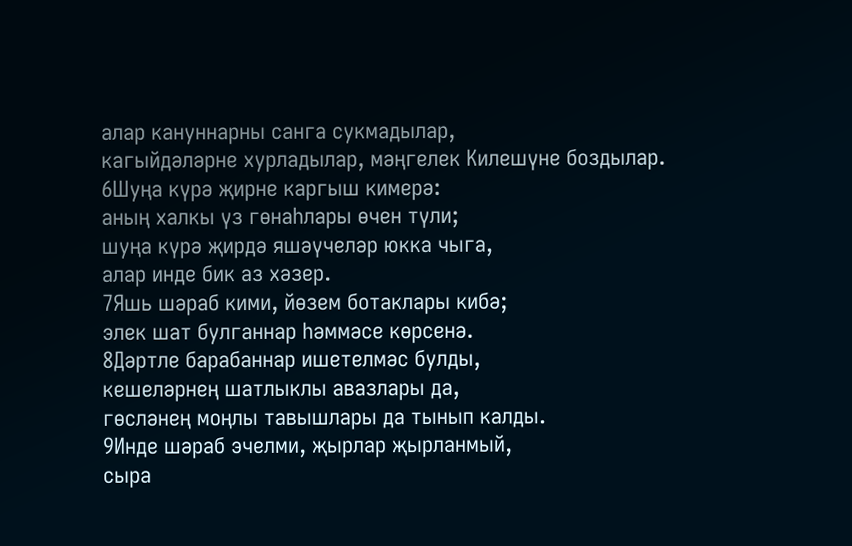алар кануннарны санга сукмадылар,
кагыйдәләрне хурладылар, мәңгелек Килешүне боздылар.
6Шуңа күрә җирне каргыш кимерә:
аның халкы үз гөнаһлары өчен түли;
шуңа күрә җирдә яшәүчеләр юкка чыга,
алар инде бик аз хәзер.
7Яшь шәраб кими, йөзем ботаклары кибә;
элек шат булганнар һәммәсе көрсенә.
8Дәртле барабаннар ишетелмәс булды,
кешеләрнең шатлыклы авазлары да,
гөсләнең моңлы тавышлары да тынып калды.
9Инде шәраб эчелми, җырлар җырланмый,
сыра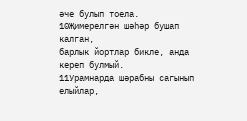әче булып тоела.
10Җимерелгән шәһәр бушап калган,
барлык йортлар бикле, анда кереп булмый.
11Урамнарда шәрабны сагынып елыйлар,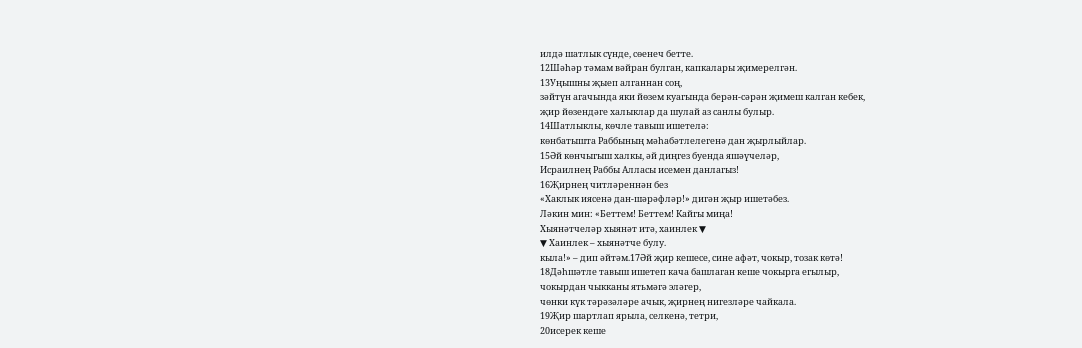илдә шатлык сүнде, сөенеч бетте.
12Шәһәр тәмам вәйран булган, капкалары җимерелгән.
13Уңышны җыеп алганнан соң,
зәйтүн агачында яки йөзем куагында берән-сәрән җимеш калган кебек,
җир йөзендәге халыклар да шулай аз санлы булыр.
14Шатлыклы, көчле тавыш ишетелә:
көнбатышта Раббының мәһабәтлелегенә дан җырлыйлар.
15Әй көнчыгыш халкы, әй диңгез буенда яшәүчеләр,
Исраилнең Раббы Алласы исемен данлагыз!
16Җирнең читләреннән без
«Хаклык иясенә дан-шәрәфләр!» дигән җыр ишетәбез.
Ләкин мин: «Беттем! Беттем! Кайгы миңа!
Хыянәтчеләр хыянәт итә, хаинлек ▼
▼ Хаинлек – хыянәтче булу.
кыла!» – дип әйтәм.17Әй җир кешесе, сине афәт, чокыр, тозак көтә!
18Дәһшәтле тавыш ишетеп кача башлаган кеше чокырга егылыр,
чокырдан чыкканы ятьмәгә эләгер,
чөнки күк тәрәзәләре ачык, җирнең нигезләре чайкала.
19Җир шартлап ярыла, селкенә, тетри,
20исерек кеше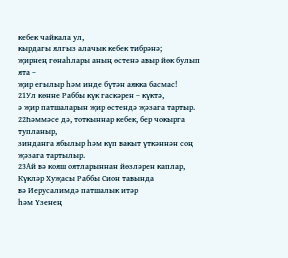кебек чайкала ул,
кырдагы ялгыз алачык кебек тибрәнә;
җирнең гөнаһлары аның өстенә авыр йөк булып ята –
җир егылыр һәм инде бүтән аякка басмас!
21Ул көнне Раббы күк гаскәрен – күктә,
ә җир патшаларын җир өстендә җәзага тартыр.
22Һәммәсе дә, тоткыннар кебек, бер чокырга тупланыр,
зинданга ябылыр һәм күп вакыт үткәннән соң җәзага тартылыр.
23Ай вә кояш оятларыннан йөзләрен каплар,
Күкләр Хуҗасы Раббы Сион тавында
вә Иерусалимдә патшалык итәр
һәм Үзенең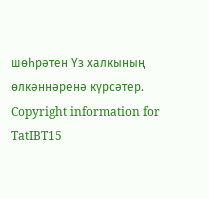шөһрәтен Үз халкының өлкәннәренә күрсәтер.
Copyright information for
TatIBT15